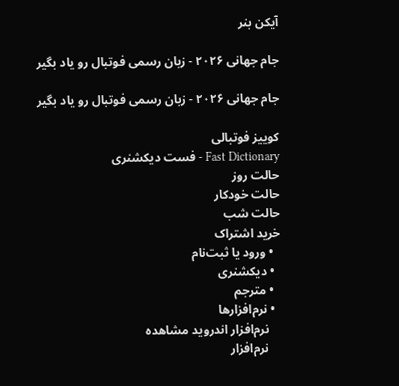آیکن بنر

جام جهانی ۲۰۲۶ - زبان رسمی فوتبال رو یاد بگیر

جام جهانی ۲۰۲۶ - زبان رسمی فوتبال رو یاد بگیر

کوییز فوتبالی
Fast Dictionary - فست دیکشنری
حالت روز
حالت خودکار
حالت شب
خرید اشتراک
  • ورود یا ثبت‌نام
  • دیکشنری
  • مترجم
  • نرم‌افزار‌ها
    نرم‌افزار اندروید مشاهده
    نرم‌افزار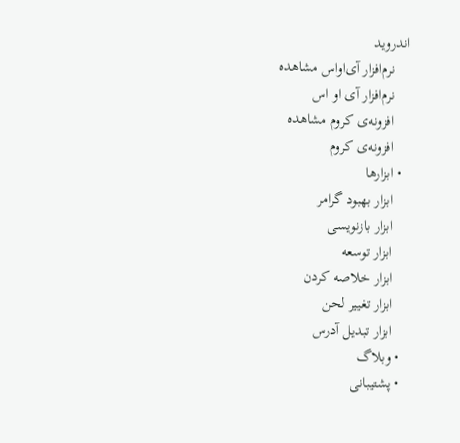اندروید
    نرم‌افزار آی‌او‌اس مشاهده
    نرم‌افزار آی او اس
    افزونه‌ی کروم مشاهده
    افزونه‌ی کروم
  • ابزارها
    ابزار بهبود گرامر
    ابزار بازنویسی
    ابزار توسعه
    ابزار خلاصه کردن
    ابزار تغییر لحن
    ابزار تبدیل آدرس
  • وبلاگ
  • پشتیبانی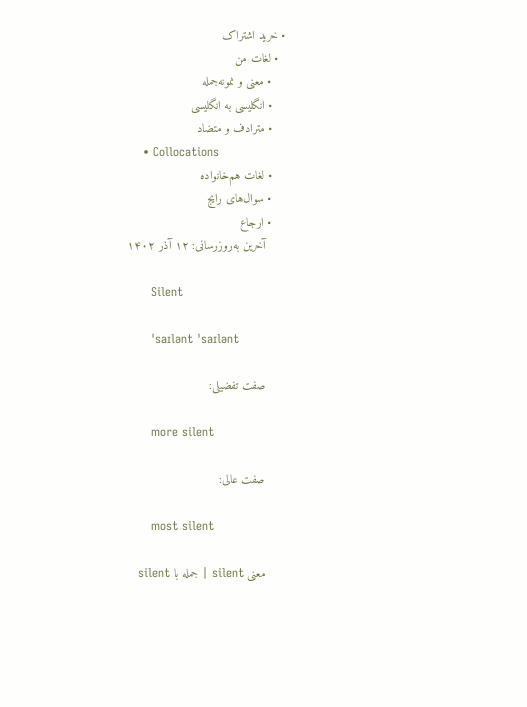• خرید اشتراک
  • لغات من
    • معنی و نمونه‌جمله
    • انگلیسی به انگلیسی
    • مترادف و متضاد
    • Collocations
    • لغات هم‌خانواده
    • سوال‌های رایج
    • ارجاع
      آخرین به‌روزرسانی: ۱۲ آذر ۱۴۰۲

      Silent

      ˈsaɪlənt ˈsaɪlənt

      صفت تفضیلی:

      more silent

      صفت عالی:

      most silent

      معنی silent | جمله با silent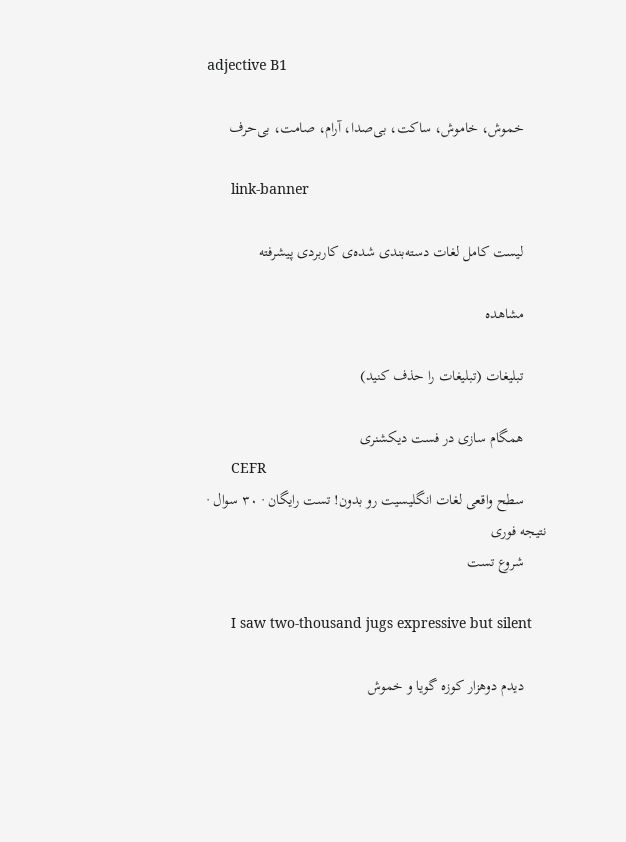adjective B1

      خموش، خاموش، ساکت، بی‌صدا، آرام، صامت، بی‌حرف

      link-banner

      لیست کامل لغات دسته‌بندی شده‌ی کاربردی پیشرفته

      مشاهده

      تبلیغات (تبلیغات را حذف کنید)

      همگام سازی در فست دیکشنری
      CEFR
      سطح واقعی لغات انگلیسیت رو بدون! تست رایگان · ۳۰ سوال · نتیجه فوری
      شروع تست

      I saw two-thousand jugs expressive but silent

      دیدم دوهزار کوزه گویا و خموش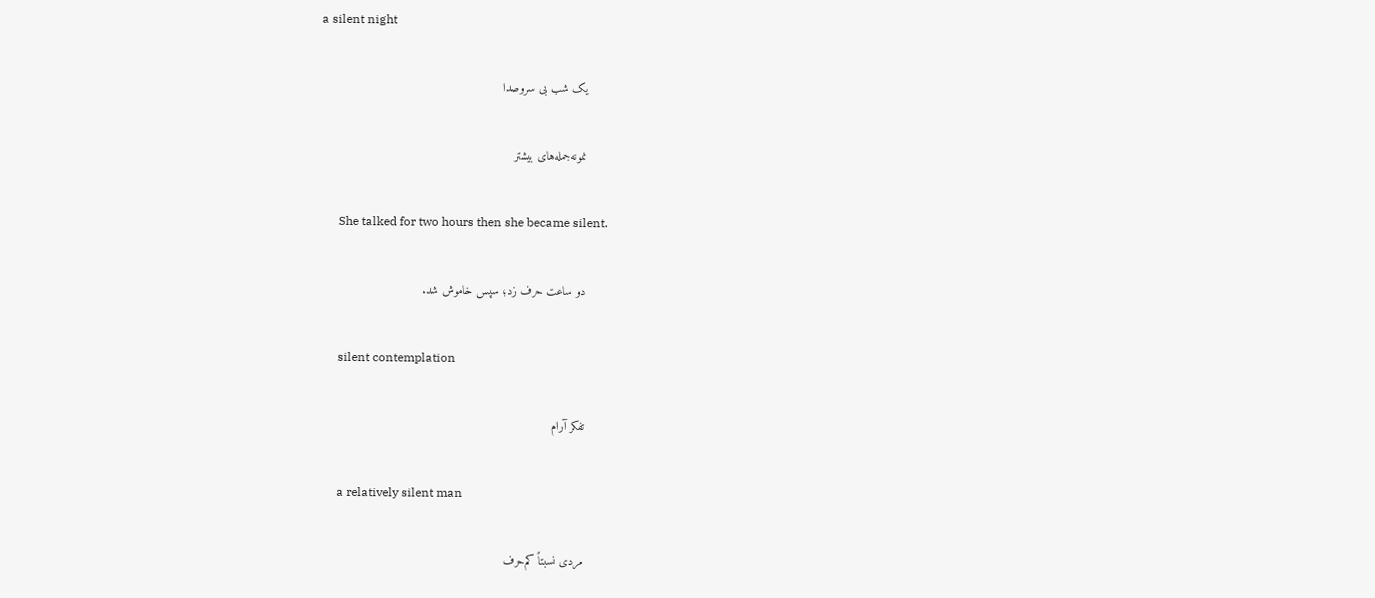a silent night

      یک شب بی سروصدا

      نمونه‌جمله‌های بیشتر

      She talked for two hours then she became silent.

      دو ساعت حرف زد؛ سپس خاموش شد.

      silent contemplation

      تفکر آرام

      a relatively silent man

      مردی نسبتاً کم‌حرف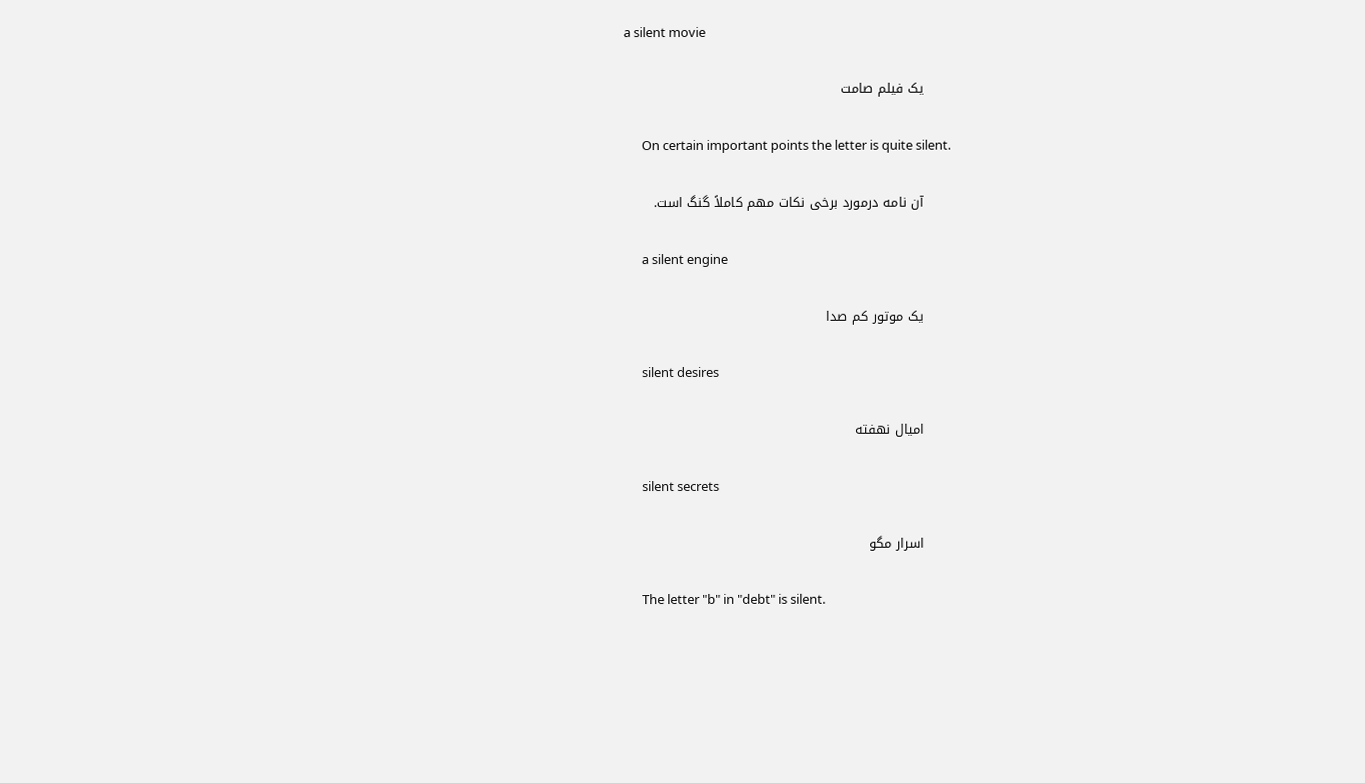a silent movie

      یک فیلم صامت

      On certain important points the letter is quite silent.

      آن نامه درمورد برخی نکات مهم کاملاً گنگ است.

      a silent engine

      یک موتور کم صدا

      silent desires

      امیال نهفته

      silent secrets

      اسرار مگو

      The letter "b" in "debt" is silent.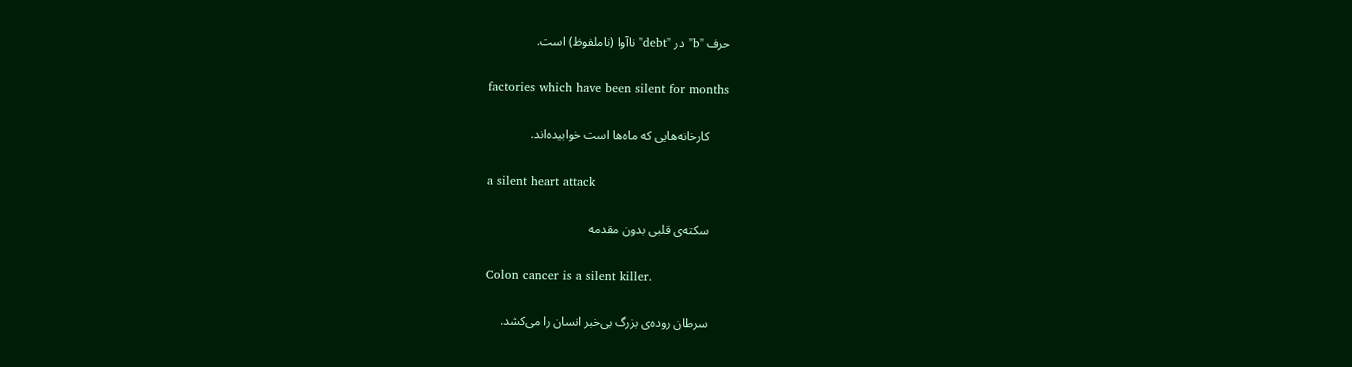حرف "b" در "debt" ناآوا (ناملفوظ) است.

      factories which have been silent for months

      کارخانه‌هایی که ماه‌ها است خوابیده‌اند.

      a silent heart attack

      سکته‌ی قلبی بدون مقدمه

      Colon cancer is a silent killer.

      سرطان روده‌ی بزرگ بی‌خبر انسان را می‌کشد.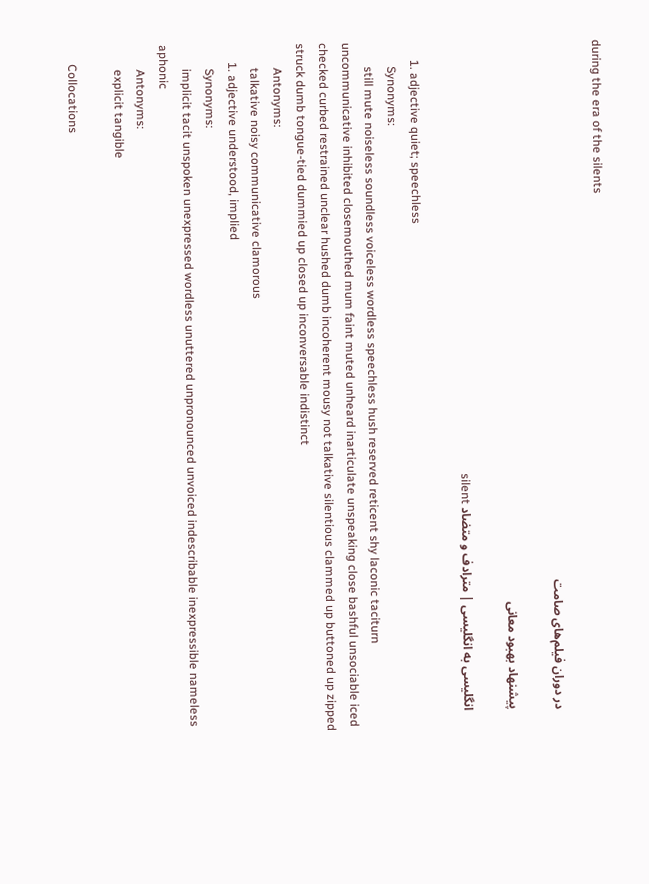during the era of the silents

      در دوران فیلم‌های صامت

      پیشنهاد بهبود معانی

      انگلیسی به انگلیسی | مترادف و متضاد silent

      1. adjective quiet; speechless
        Synonyms:
        still mute noiseless soundless voiceless wordless speechless hush reserved reticent shy laconic taciturn uncommunicative inhibited closemouthed mum faint muted unheard inarticulate unspeaking close bashful unsociable iced checked curbed restrained unclear hushed dumb incoherent mousy not talkative silentious clammed up buttoned up zipped struck dumb tongue-tied dummied up closed up inconversable indistinct
        Antonyms:
        talkative noisy communicative clamorous
      1. adjective understood, implied
        Synonyms:
        implicit tacit unspoken unexpressed wordless unuttered unpronounced unvoiced indescribable inexpressible nameless aphonic
        Antonyms:
        explicit tangible

      Collocations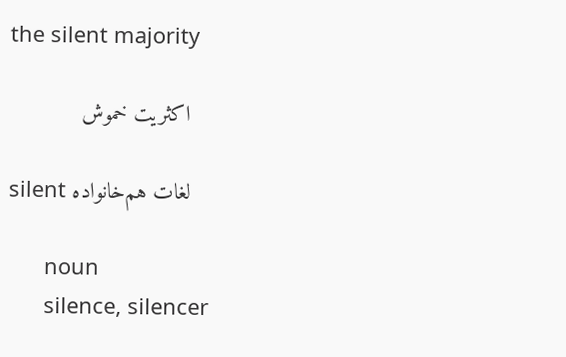the silent majority

      اکثریت خموش

      لغات هم‌خانواده silent

      noun
      silence, silencer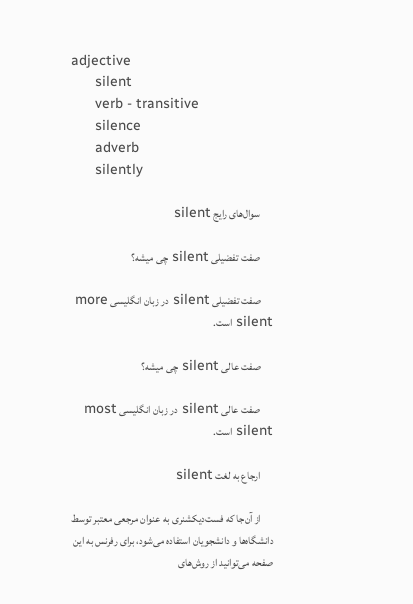adjective
      silent
      verb - transitive
      silence
      adverb
      silently

      سوال‌های رایج silent

      صفت تفضیلی silent چی میشه؟

      صفت تفضیلی silent در زبان انگلیسی more silent است.

      صفت عالی silent چی میشه؟

      صفت عالی silent در زبان انگلیسی most silent است.

      ارجاع به لغت silent

      از آن‌جا که فست‌دیکشنری به عنوان مرجعی معتبر توسط دانشگاه‌ها و دانشجویان استفاده می‌شود، برای رفرنس به این صفحه می‌توانید از روش‌های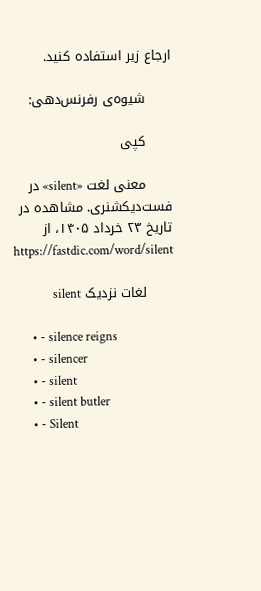ارجاع زیر استفاده کنید.

      شیوه‌ی رفرنس‌دهی:

      کپی

      معنی لغت «silent» در فست‌دیکشنری. مشاهده در تاریخ ۲۳ خرداد ۱۴۰۵، از https://fastdic.com/word/silent

      لغات نزدیک silent

      • - silence reigns
      • - silencer
      • - silent
      • - silent butler
      • - Silent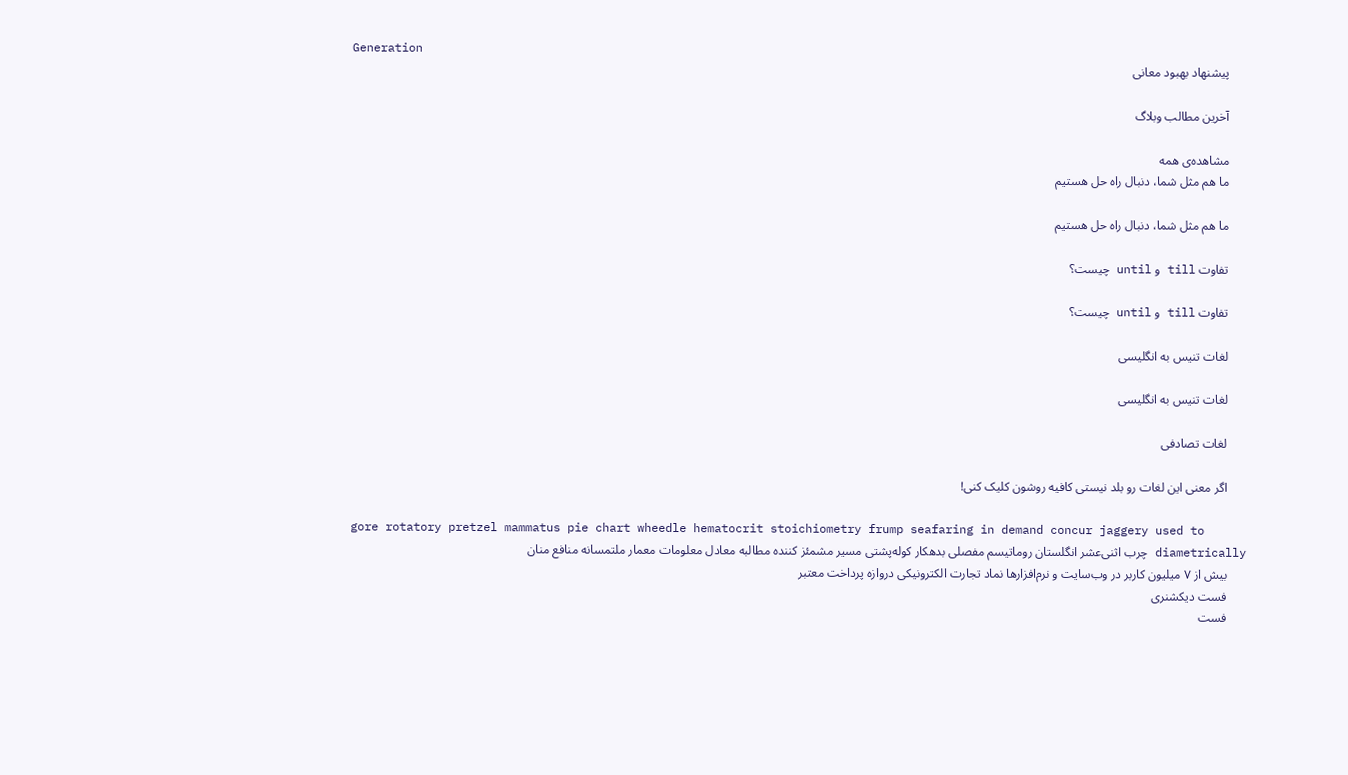Generation
      پیشنهاد بهبود معانی

      آخرین مطالب وبلاگ

      مشاهده‌ی همه
      ما هم مثل شما، دنبال راه حل هستیم

      ما هم مثل شما، دنبال راه حل هستیم

      تفاوت till و until چیست؟

      تفاوت till و until چیست؟

      لغات تنیس به انگلیسی

      لغات تنیس به انگلیسی

      لغات تصادفی

      اگر معنی این لغات رو بلد نیستی کافیه روشون کلیک کنی!

      gore rotatory pretzel mammatus pie chart wheedle hematocrit stoichiometry frump seafaring in demand concur jaggery used to diametrically چرب اثنی‌عشر انگلستان روماتیسم مفصلی بدهکار کوله‌پشتی مسیر مشمئز کننده مطالبه معادل معلومات معمار ملتمسانه منافع منان
      بیش از ۷ میلیون کاربر در وب‌سایت و نرم‌افزارها نماد تجارت الکترونیکی دروازه پرداخت معتبر
      فست دیکشنری
      فست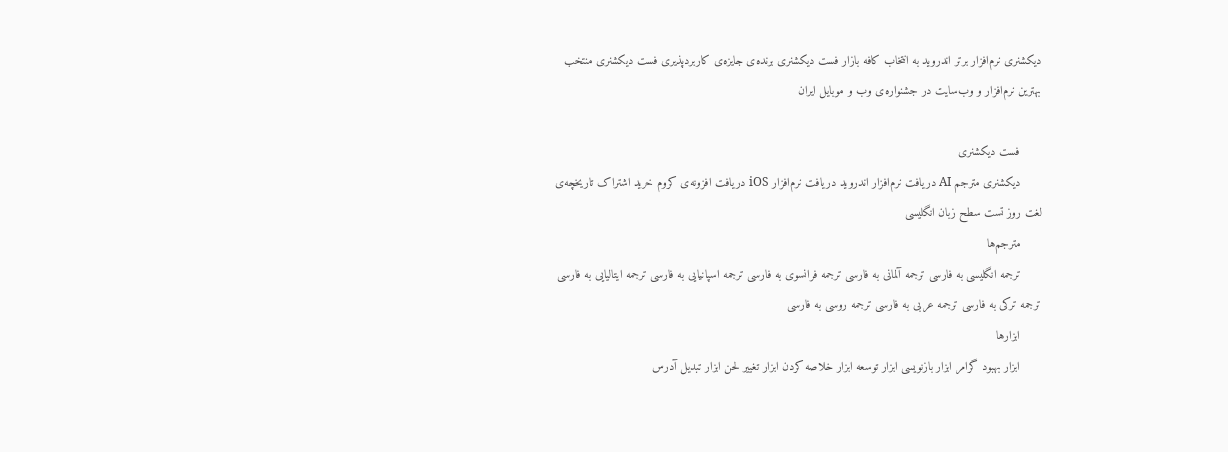دیکشنری نرم‌افزار برتر اندروید به انتخاب کافه بازار فست دیکشنری برنده‌ی جایزه‌ی کاربرد‌پذیری فست دیکشنری منتخب بهترین نرم‌افزار و وب‌سایت در جشنواره‌ی وب و موبایل ایران

      فست دیکشنری
      دیکشنری مترجم AI دریافت نرم‌افزار اندروید دریافت نرم‌افزار iOS دریافت افزونه‌ی کروم خرید اشتراک تاریخچه‌ی لغت روز تست سطح زبان انگلیسی
      مترجم‌ها
      ترجمه انگلیسی به فارسی ترجمه آلمانی به فارسی ترجمه فرانسوی به فارسی ترجمه اسپانیایی به فارسی ترجمه ایتالیایی به فارسی ترجمه ترکی به فارسی ترجمه عربی به فارسی ترجمه روسی به فارسی
      ابزارها
      ابزار بهبود گرامر ابزار بازنویسی ابزار توسعه ابزار خلاصه کردن ابزار تغییر لحن ابزار تبدیل آدرس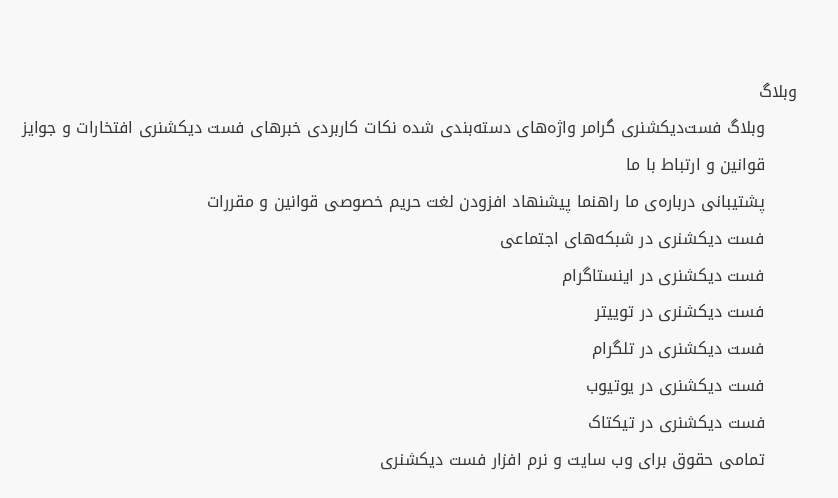وبلاگ
      وبلاگ فست‌دیکشنری گرامر واژه‌های دسته‌بندی شده نکات کاربردی خبرهای فست دیکشنری افتخارات و جوایز
      قوانین و ارتباط با ما
      پشتیبانی درباره‌ی ما راهنما پیشنهاد افزودن لغت حریم خصوصی قوانین و مقررات
      فست دیکشنری در شبکه‌های اجتماعی
      فست دیکشنری در اینستاگرام
      فست دیکشنری در توییتر
      فست دیکشنری در تلگرام
      فست دیکشنری در یوتیوب
      فست دیکشنری در تیکتاک
      تمامی حقوق برای وب سایت و نرم افزار فست دیکشنری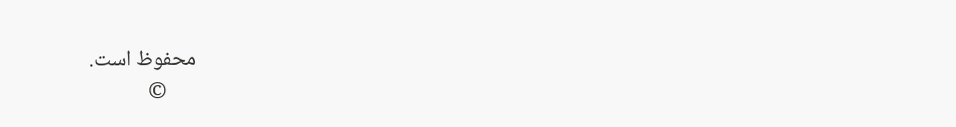محفوظ است.
      ©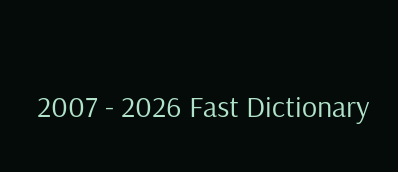2007 - 2026 Fast Dictionary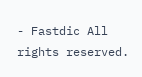- Fastdic All rights reserved.